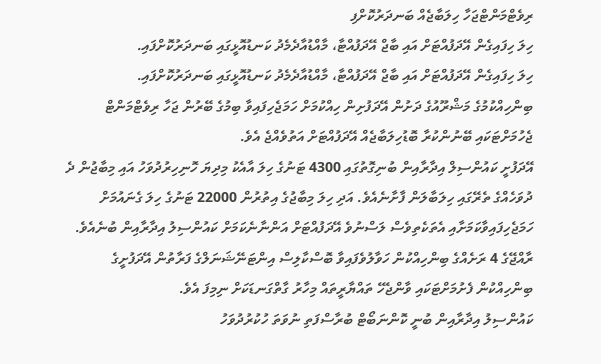ރިވެޓްމަންޓްޖަހާ ހިލަބާޖެއް ބަނދަރުކޮށްފި
ހިލަ ހިފައިގެން އޭދަފުއްޓަށް އައި ބާޖް އޭދަފުއްޓާ، މާއްޑުއާދެމެދު ކަނޑުއޮޅީގައި ބަނދަރުކޮށްފައި.
ހިލަ ހިފައިގެން އޭދަފުއްޓަށް އައި ބާޖް އޭދަފުއްޓާ، މާއްޑުއާދެމެދު ކަނޑުއޮޅީގައި ބަނދަރުކޮށްފައި.
ބިންހިއްކުމުގެ މަޝްރޫއުގެ ދަށުން އޭދަފުށިން ހިއްކުމަށް ހަމަޖެހިފައިވާ ބިމުގެ ބޭރުން ޖަހާ ރިވެޓްމަންޓް ޖެހުމަށްޓަކައި ބޭނުންކުރާ ބޮޑުހިލަބާޖެއް އޭދަފުއްޓަށް އަތުވެއްޖެ އެވެ.
އޭދަފުށީ ކައުންސިލް އިދާރާއިން ބުނިގޮތުގައި 4300 ޓަނުގެ ހިލަ އާއެކު މިދިޔަ ހޮނިހިރުދުވަހު އައި މިބާޖުން ދެ ދުވަހެއްގެ ތެރޭގައި ހިލަބާލަން ފާށާނެއެވެ. އަދި ހިލަ މިބާޖުގެ އިތުރުން 22000 ޓަނުގެ ހިލަ ގެނައުމަށް ހަމަޖެހިފައިވާކަމަށާއި އެތަކެތިވެސް ލަސްނުވެ އޭދަފުއްޓަށް އަންނާނެކަމަށް ކައުންސިލު އިދާރާއިން ބުނެއެވެ.
ރާއްޖޭގެ 4 ރަށެއްގެ ބިންހިއްކުން ހަވާލުވެފައިވާ ބޮސްކާލިސް އިންޓަނޭޝަނަލްގެ ފަރާތުން އޭދަފުށީގެ ބިންހިއްކުން ފެށުމަށްޓަކައި ވާންޖެހޭ ތައްޔާރީތައް މިހާރު ގާތްގަނޑަކަށް ނިމިފަ އެވެ.
ކައުންސިލު އިދާރާއިން ބުނީ ކޮންނަބޯޓް ބުރާސްފަތި ނުވަތަ ހުކުރުދުވަހު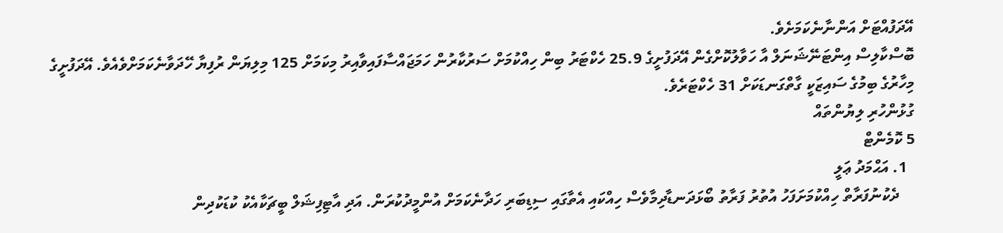އޭދަފުއްޓަށް އަންނާނެކަމަށެވެ.
ބޮސްކާލިސް އިންޓަނޭޝަނަލް އާ ހަވާލުކޮށްގެން އޭދަފުށީގެ 25.9 ހެކްޓަރު ބިން ހިއްކުމަށް ސަރުކާރުން ހަމަޖައްސާފައިވާއިރު މިކަމަށް 125 މިލިޔަން ރުފިޔާ ހޭދަވާނެކަމަށްވެއެވެ. އޭދަފުށީގެ މިހާރުގެ ބިމުގެ ސައިޒަކީ ގާތްގަނޑަކަށް 31 ހެކްޓަރެވެ.
ގުޅުންހުރި ލިޔުންތައް
5 ކޮމެންޓް
  1. އަޙްމަދު ޢަލީ
    ދެކުނުފަރާތް ހިއްކުމަށަފަހު އުތުރު ފަރާތު ބޯޅަދަނޑާދިމާވެސް ހިއްކައި އެތާގައި ސިޑިބަރި ހަދާނެކަމަށް އުންމީދުކުރަން. އަދި އާޓިފިޝަލް ބީޗަކާއެކު ކުޑަކުދިން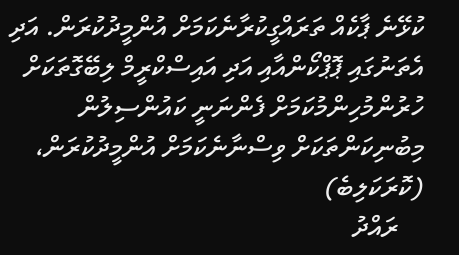ކުޅޭނެ ޕާކެއް ތަރައްގީކުރާނެކަމަށް އުންމީދުކުރަން. އަދި އެތަނުގައި ޕޮޕްކޯންއާއި އަދި އައިސްކްރީމް ލިބޭގޮތަކަށް ހުރުންމުހިންމުކަމަށް ފެންނަނީ ކައުންސިލުން މިބުނިކަންތަކަށް ވިސްނާނެކަމަށް އުންމީދުކުރަން، (ކޮރަކަލިބެ)
    ރައްދު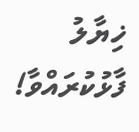ޚިޔާލު ފާޅުކުރައްވާ!